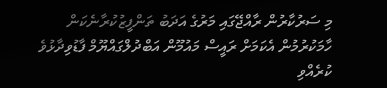މި ސަރުކާރުން ރާއްޖޭގައި މަރުގެ އަދަބު ތަންފީޒުކުރާނެކަން ހާމަކުރުމުން އެކަމަށް ރައީސް މައުމޫން އަބްދުލްގައްޔޫމް ފާޑުވިދާޅުވެ ކުރެއްވި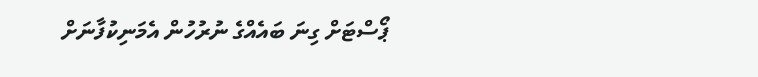ޕޯސްޓަށް ގިނަ ބައެއްގެ ނުރުހުން އެމަނިކުފާނަށް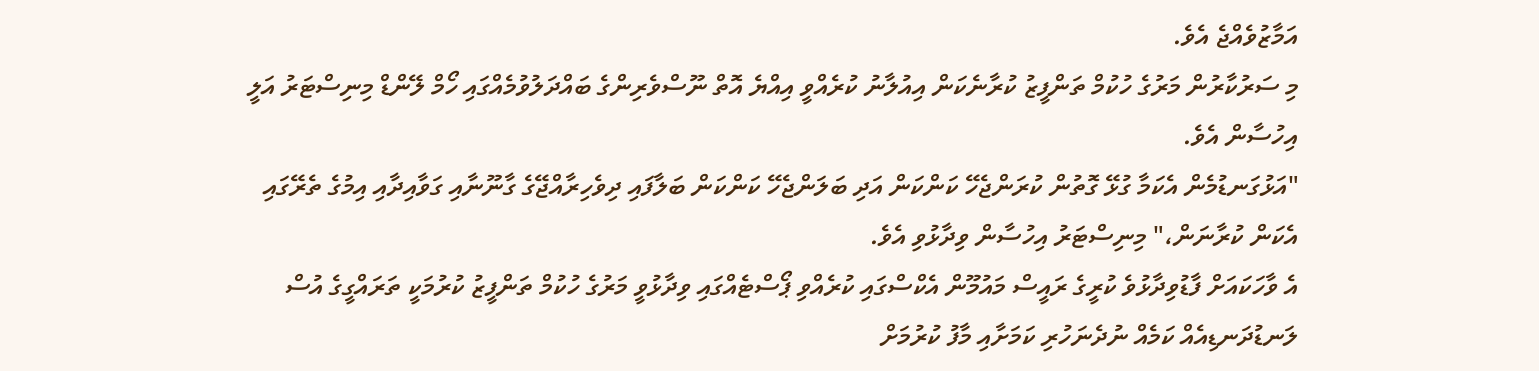އަމާޒުވެއްޖެ އެވެ.
މި ސަރުކާރުން މަރުގެ ހުކުމް ތަންފީޒު ކުރާނެކަން އިއުލާނު ކުރެއްވީ އިއްޔެ އޮތް ނޫސްވެރިންގެ ބައްދަލުވުމެއްގައި ހޯމް ލޭންޑް މިނިސްޓަރު އަލީ އިހުސާން އެވެ.
"އަޅުގަނޑުމެން އެކަމާ ގުޅޭ ގޮތުން ކުރަންޖެހޭ ކަންކަން އަދި ބަލަންޖެހޭ ކަންކަން ބަލާފައި ދިވެހިރާއްޖޭގެ ގާނޫނާއި ގަވާއިދާއި އިމުގެ ތެރޭގައި އެކަން ކުރާނަން،" މިނިސްޓަރު އިހުސާން ވިދާޅުވި އެވެ.
އެ ވާހަކައަށް ފާޑުވިދާޅުވެ ކުރީގެ ރައީސް މައުމޫން އެކްސްގައި ކުރެއްވި ޕޯސްޓެއްގައި ވިދާޅުވީ މަރުގެ ހުކުމް ތަންފީޒު ކުރުމަކީ ތަރައްގީގެ އުސް ލަނޑުދަނޑިއެއް ކަމެއް ނުދެނަހުރި ކަމަށާއި މާފު ކުރުމަށް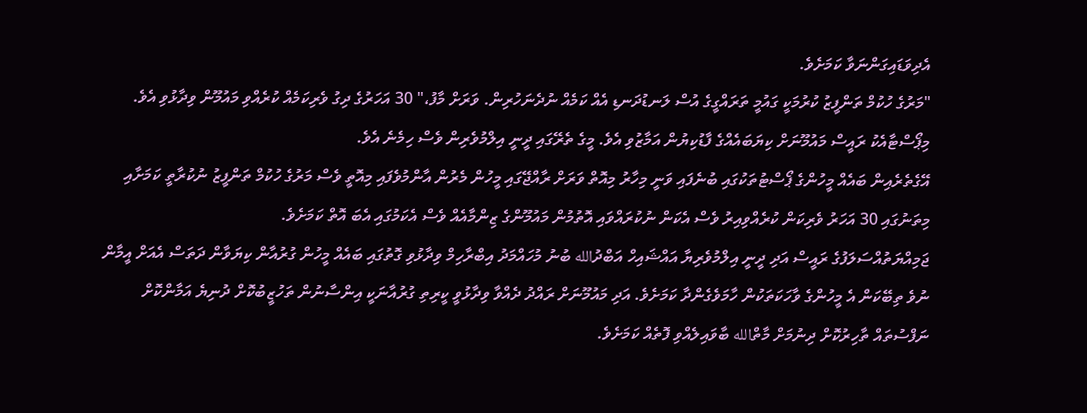އެދިވަޑައިގަންނަވާ ކަމަށެވެ.
"މަރުގެ ހުކުމް ތަންފީޒު ކުރުމަކީ ގައުމީ ތަރައްގީގެ އުސް ލަނޑުދަނޑި އެއް ކަމެއް ނުދެނަހުރިން. ވަރަށް މާފު،" 30 އަހަރުގެ ދިގު ވެރިކަމެއް ކުރެއްވި މައުމޫން ވިދާޅުވި އެވެ.
މިޕޯސްޓާއެކު ރައީސް މައުމޫނަށް ކިޔަބައެއްގެ ފާޑުކިޔުން އަމާޒުވި އެވެ. މީގެ ތެރޭގައި ދީނީ އިލްމުވެރިން ވެސް ހިމެނެ އެވެ.
އޭގެތެރެއިން ބައެއް މީހުންގެ ޕޯސްޓުތަކުގައި ބުނެފައި ވަނީ މިހާރު މިއޮތް ވަރަށް ރާއްޖޭގައި މީހުން މެރުން އާންމުވެފައި މިއޮތީ ވެސް މަރުގެ ހުކުމް ތަންފީޒު ނުކުރާތީ ކަމަށާއި މިތަނުގައި 30 އަހަރު ވެރިކަން ކުރެއްވިއިރު ވެސް އެކަން ނުކުރައްވައި އޮތުމުން މައުމޫންގެ ޒިންމާއެއް ވެސް އެކަމުގައި އެބަ އޮތް ކަމަށެވެ.
ޖަމިއްޔަތުއްސަލަފުގެ ރައީސް އަދި ދީނީ އިލްމުވެރިޔާ އައްޝައިހް އަބްދުالله ބުނު މުހައްމަދު އިބްރާހިމް ވިދާޅުވި ގޮތުގައި ބައެއް މީހުން ގުރުއާން ކިޔަވާން ދަތަސް އެއަށް އީމާން ނުވެ ތިބޭކަން އެ މީހުންގެ ވާހަކަތަކުން ހާމަވެގެންދާ ކަމަށެވެ. އަދި މައުމޫނަށް ރައްދު ދެއްވާ ވިދާޅުވީ ކީރިތި ގުރުއާނަކީ އިންސާނުން ތަހުޒީބުކޮށް ދުނިޔެ އަމާންކޮށް ނަފްސުތައް ތާހިރުކޮށް ދިނުމަށް މާތްالله ބާވައިލެއްވި ފޮތެއް ކަމަށެވެ.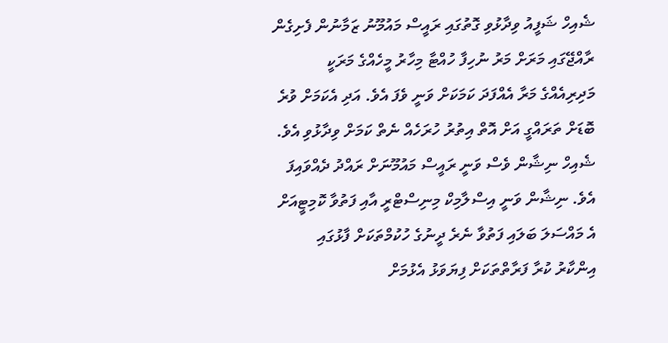ޝެއިހް ޝަފީއު ވިދާޅުވި ގޮތުގައި ރައީސް މައުމޫނު ޒަމާނުން ފެށިގެން ރާއްޖޭގައި މަރަށް މަރު ނުހިފާ ހުއްޓާ މިހާރު މީހެއްގެ މަރަކީ މަދިރިއެއްގެ މަރާ އެއްފަދަ ކަމަކަށް ވަނީ ވެފަ އެވެ. އަދި އެކަމަށް ވުރެ ބޮޑަށް ތަރައްގީ އަށް އޮތް އިތުރު ހުރަހެއް ނެތް ކަމަށް ވިދާޅުވި އެވެ.
ޝެއިހް ނިޝާން ވެސް ވަނީ ރައީސް މައުމޫނަށް ރައްދު ދެއްވައިފަ އެވެ. ނިޝާން ވަނީ އިސްލާމިކް މިނިސްޓްރީ އާއި ފަތުވާ ކޮމިޓީއަށް އެ މައްސަލަ ބަލައި ފަތުވާ ނެރެ ދީނުގެ ހުކުމްތަކަށް ފާޅުގައި އިންކާރު ކުރާ ފަރާތްތަކަށް ފިޔަވަޅު އެޅުމަށް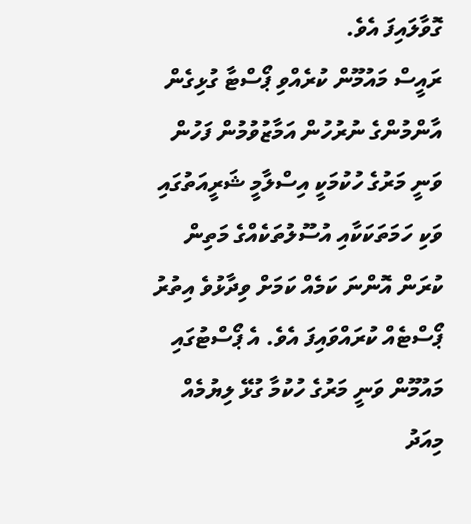ގޮވާލައިފަ އެވެ.
ރައީސް މައުމޫން ކުރެއްވި ޕޯސްޓާ ގުޅިގެން އާންމުންގެ ނުރުހުން އަމާޒުވުމުން ފަހުން ވަނީ މަރުގެ ހުކުމަކީ އިސްލާމީ ޝަރީއަތުގައި ވަކި ހަމަތަކަކާއި އުސޫލުތަކެއްގެ މަތިން ކުރަން އޮންނަ ކަމެއް ކަމަށް ވިދާޅުވެ އިތުރު ޕޯސްޓެއް ކުރައްވައިފަ އެވެ. އެ ޕޯސްޓުގައި މައުމޫން ވަނީ މަރުގެ ހުކުމާ ގުޅޭ ލިޔުމެއް މިއަދު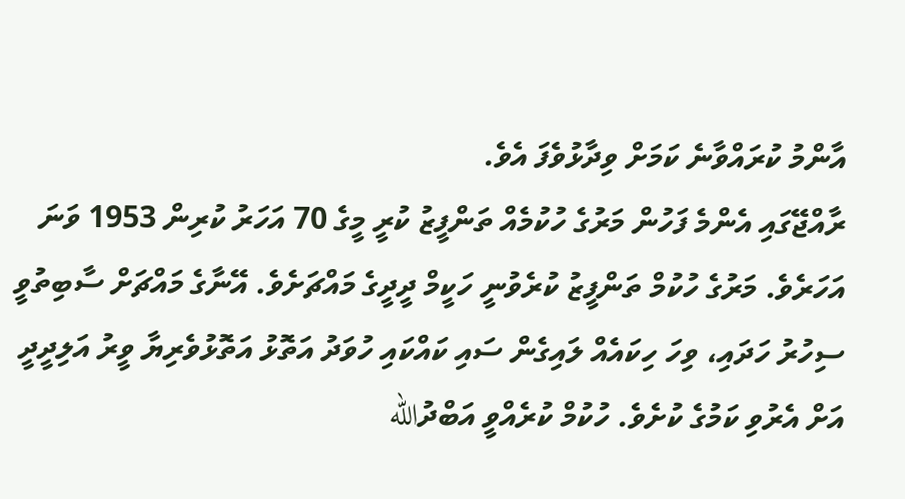އާންމު ކުރައްވާނެ ކަމަށް ވިދާޅުވެފަ އެވެ.
ރާއްޖޭގައި އެންމެ ފަހުން މަރުގެ ހުކުމެއް ތަންފީޒު ކުރީ މީގެ 70 އަހަރު ކުރިން 1953 ވަނަ އަހަރެވެ. މަރުގެ ހުކުމް ތަންފީޒު ކުރެވުނީ ހަކީމް ދީދީގެ މައްޗަށެވެ. އޭނާގެ މައްޗަށް ސާބިތުވީ ސިހުރު ހަދައި، ވިހަ ހިކައެއް ލައިގެން ސައި ކައްކައި ހުވަދު އަތޮޅު އަތޮޅުވެރިޔާ ވީރު އަލިދީދީ އަށް އެރުވި ކަމުގެ ކުށެވެ. ހުކުމް ކުރެއްވީ އަބްދުالله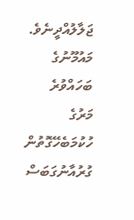ޖަލާލުއްދީނެވެ.
މައުމޫނުގެ ބަހައްވުރެ މަރުގެ ހުކުމަބެހޭގޮތުން ގުރުއާނުގަބަސް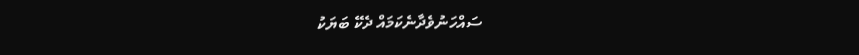ސައްހަނުވެދާނެކަމައް ދެކޭ ބަޔަކު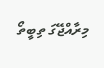މިރާއްޖޭގަ ތިބީތޯ